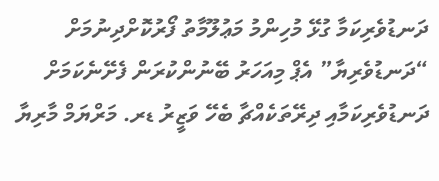ދަނޑުވެރިކަމާ ގުޅޭ މުހިންމު މަޢުލޫމާތު ފޯރުކޮށްދިނުމަށް “ދަނޑުވެރިޔާ” އެޕް މިއަހަރު ބޭނުންކުރަން ފެށޭނެކަމަށް ދަނޑުވެރިކަމާއި ދިރޭތަކެއްޗާ ބެހޭ ވަޒީރު ޑރ. މަރްޔަމް މާރިޔާ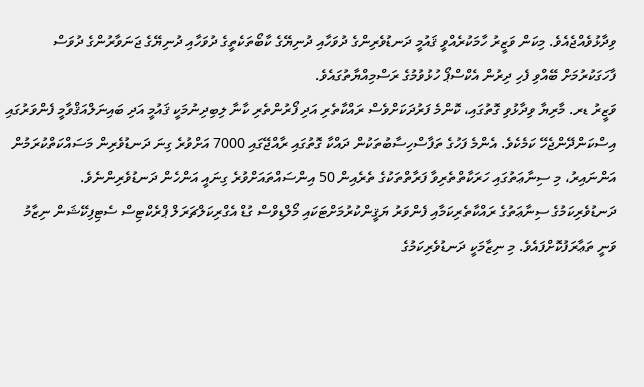ވިދާޅުވެއްޖެއެވެ. މިކަން ވަޒީރު ހާމަކުރެއްވީ ޤައުމީ ދަނޑުވެރިންގެ ދުވަހާއި ދުނިޔޭގެ ކާބޯތަކެތީގެ ދުވަހާއި ދުނިޔޭގެ ޖަނަވާރުންގެ ދުވަސް ފާހަގަކުރުމަށް ބޭއްވި ފެހި ދިރުން އެކްސްޕޯ ހުޅުވުމުގެ ރަސްމިއްޔާތުގައެވެ.
ވަޒީރު ޑރ. މާރިޔާ ވިދާޅުވި ގޮތުގައި، ކޮންމެ ފަރުދަކަށްވެސް ރައްކާތެރި އަދި ފޯރުންތެރި ކާނާ ލިބިދިނުމަކީ ޤައުމީ އަދި ބައިނަލްއަޤްވާމީ ފެންވަރުގައި އިސްކަންދޭންޖެހޭ ކަމެކެވެ. އެންމެ ފަހުގެ ތަފާސްހިސާބުތަކުން ދައްކާ ގޮތުގައި ރާއްޖޭގައި 7000 އަށްވުރެ ގިނަ ދަނޑުވެރިން މަސައްކަތްކުރަމުން އަންނައިރު، މި ސިނާޢަތުގައި ހަރަކާތްތެރިވާ ފަރާތްތަކުގެ ތެރެއިން 50 އިންސައްތައަށްވުރެ ގިނައީ އަންހެން ދަނޑުވެރިންނެވެ.
ދަނޑުވެރިކަމުގެ ސިނާޢަތުގެ ރައްކާތެރިކަމާއި ފެންވަރު ޔަޤީންކުރުމަށްޓަކައި މޯލްޑިވްސް ގުޑް އެގްރިކަލްޗަރަލް ޕްރެކްޓިސް ސެޓިފިކޭޝަން ނިޒާމު ވަނީ ތަޢާރަފުކޮށްފައެވެ. މި ނިޒާމަކީ ދަނޑުވެރިކަމުގެ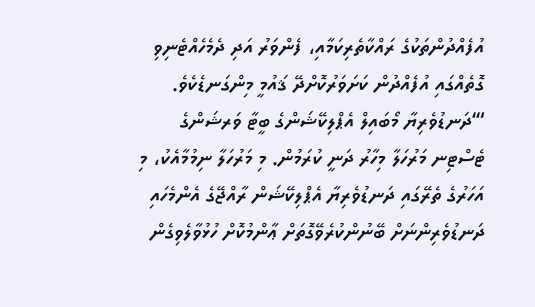އުފެއްދުންތަކުގެ ރައްކާތެރިކަމާއި، ފެންވަރު އަދި ދެމެހެއްޓެނިވި ގޮތެއްގައި އުފެއްދުން ކަށަވަރުކޮށްދޭ ޤައުމީ މިންގަނޑެކެވެ.
“‘ދަނޑުވެރިޔާ މޯބައިލް އެޕްލިކޭޝަންގެ ބީޓާ ވަރޝަންގެ ޓެސްޓިނ މަރުހަލާ މިހާރު ދަނީ ކުރަމުން. މި މަރުހަލާ ނިމުމާއެކު، މި އަހަރުގެ ތެރޭގައި ދަނޑުވެރިޔާ އެޕްލިކޭޝަން ރާއްޖޭގެ އެންމެހައި ދަނޑުވެރިންނަށް ބޭނުންކުރެވޭގޮތަށް ޢާންމުކޮށް ހުޅުވާލެވިގެން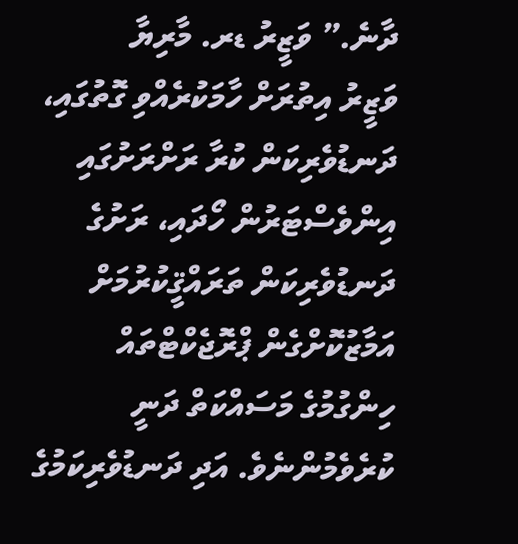ދާނެ.” ވަޒީރު ޑރ. މާރިޔާ
ވަޒީރު އިތުރަށް ހާމަކުރެއްވި ގޮތުގައި، ދަނޑުވެރިކަން ކުރާ ރަށްރަށުގައި އިންވެސްޓަރުން ހޯދައި، ރަށުގެ ދަނޑުވެރިކަން ތަރައްޤީކުރުމަށް އަމާޒުކޮށްގެން ޕްރޮޖެކްޓްތައް ހިންގުމުގެ މަސައްކަތް ދަނީ ކުރެވެމުންނެވެ. އަދި ދަނޑުވެރިކަމުގެ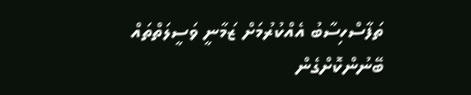ތަފާސްހިސާބު އެއްކުރުމަށް ޒަމާނީ ވަސީލަތްތައް ބޭނުންކޮށްގެން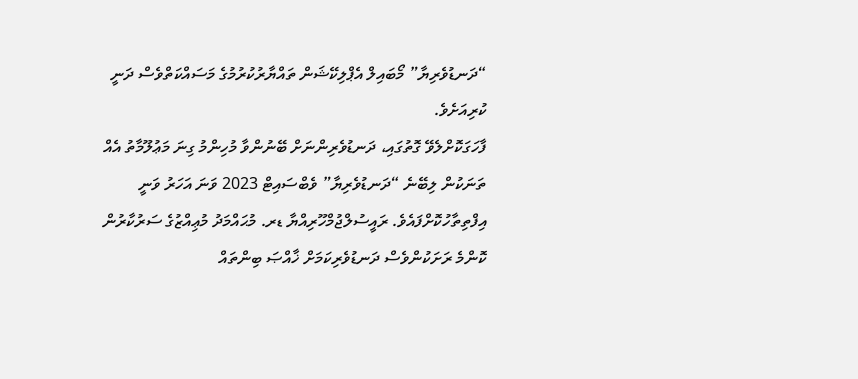“ދަނޑުވެރިޔާ” މޯބައިލް އެޕްލިކޭޝަން ތައްޔާރުކުރުމުގެ މަސައްކަތްވެސް ދަނީ ކުރިއަށެވެ.
ފާހަގަކޮށްލެވޭ ގޮތުގައި، ދަނޑުވެރިންނަށް ބޭނުންވާ މުހިންމު ގިނަ މަޢުލޫމާތު އެއް ތަނަކުން ލިބޭނެ “ދަނޑުވެރިޔާ” ވެބްސައިޓް 2023 ވަނަ އަހަރު ވަނީ އިފްތިތާހުކޮށްފައެވެ. ރައީސުލްޖުމްހޫރިއްޔާ ޑރ. މުޙައްމަދު މުޢިއްޒުގެ ސަރުކާރުން ކޮންމެ ރަށަކުންވެސް ދަނޑުވެރިކަމަށް ޚާއްޞަ ބިންތައް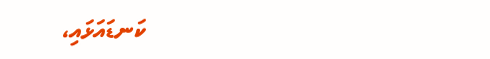ކަނޑައަޅައި،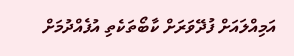އަމިއްލައަށް ފުދޭވަރަށް ކާބޯތަކެތި އުފެއްދުމަށް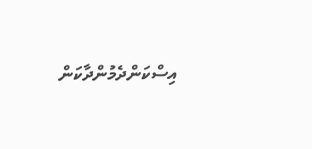އިސްކަންދެމުންދާކަން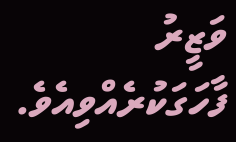ވަޒީރު ފާހަގަކުރެއްވިއެވެ.